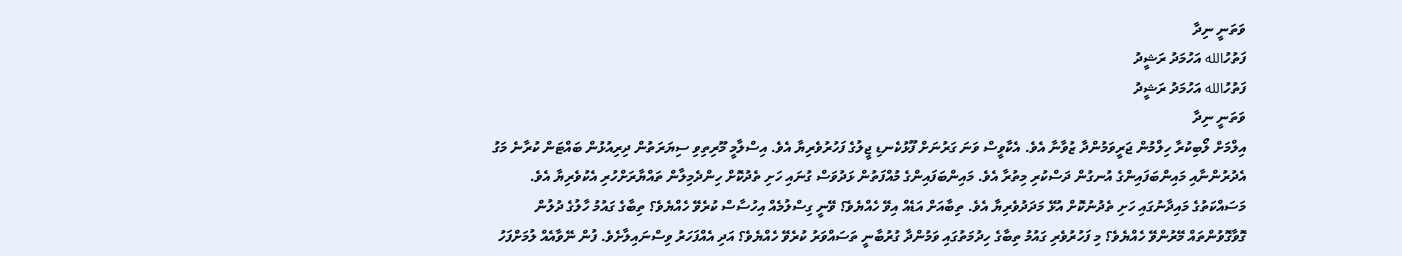ވަތަނީ ނިދާ
ފަތުހުالله އަހުމަދު ރަޝީދު
ފަތުހުالله އަހުމަދު ރަޝީދު
ވަތަނީ ނިދާ
އިލްމަށް ލޯބިކުރާ ހިލްމުން ޖަރީވަމުންދާ ޒުވާނާ އެވެ. އެކާވީސް ވަނަ ގަރުނަށް ފޫޅުކެނޑި ޖީލުގެ ފަހުރުވެރިޔާ އެވެ. އިސްލާމީ މޫރިތިވި ސިޔަރަތުން ދިރިއުޅުން ބައްޓަން ކުރާނެ މަގު އެދުރުންނާއި މައިންބަފައިންގެ އުނގުން ދަސްކުރި މިތުރާ އެވެ. މައިންބަފައިންގެ މުއްފަތުން ޅަދުވަސް ގުނައި ހަށި ތެދުކޮށް ހިންދެމިލާން ތައްޔާރަށްހުރި އެކުވެރިޔާ އެވެ. މަސައްކަތުގެ މައިދާނުގައި ހަށި ތެދުނުކޮށް އުޅޭ މަދަދުވެރިޔާ އެވެ. ތިބާއަށް އަޑެއް އިވޭ ހެއްޔެވެ؟ ވޭނީ ގިސްލުމެއް އިހުސާސް ކުރެވޭ ހެއްޔެވެ؟ ތިބާގެ ގައުމު ހާލުގެ ދުލުން ގޮވާގޮވުންތައް މޭރުންވޭ ހެއްޔެވެ؟ މި ފަހުރުވެރި ގައުމު ތިބާގެ ހިދުމަތުގައި ވަމުންދާ ގުރުބާނީ ތަސައްވަރު ކުރެވޭ ހެއްޔެވެ؟ އަދި އެއްފަހަރު ވިސްނައިލާށެވެ. ފުން ނޭވާއެއް ލުމަށްފަހު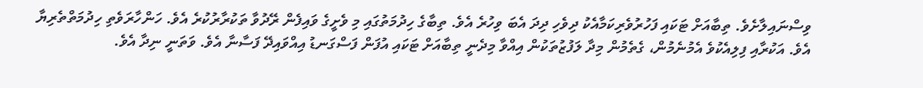ވިސްނައިލާށެވެ. ތިބާއަށް ޓަކައި ފަހުރުވެރިކަމާއެކު ދިވެހި ދިދަ އެބަ ވިހުރެ އެވެ. ތިބާގެ ހިދުމަތުގައި މި ވެށީގެ ވައިފެން ރޭދުވާ ތަކުރާރުކުރެ އެވެ. ހަންހާރަވެތި ހިދުމަތްތެރިޔާ އެވެ. އަކުރާއި ފިލިއެކުވެ އެމުނެމުން، ގެތެމުން މިދާ ލަފުޒުތަކުން އިއްވާ މިދެނީ ތިބާއަށް ޓަކައި އުފަން ފަސްގަނޑު އިއްވައިދޭ ފަސާނާ އެވެ. ވަތަނީ ނިދާ އެވެ.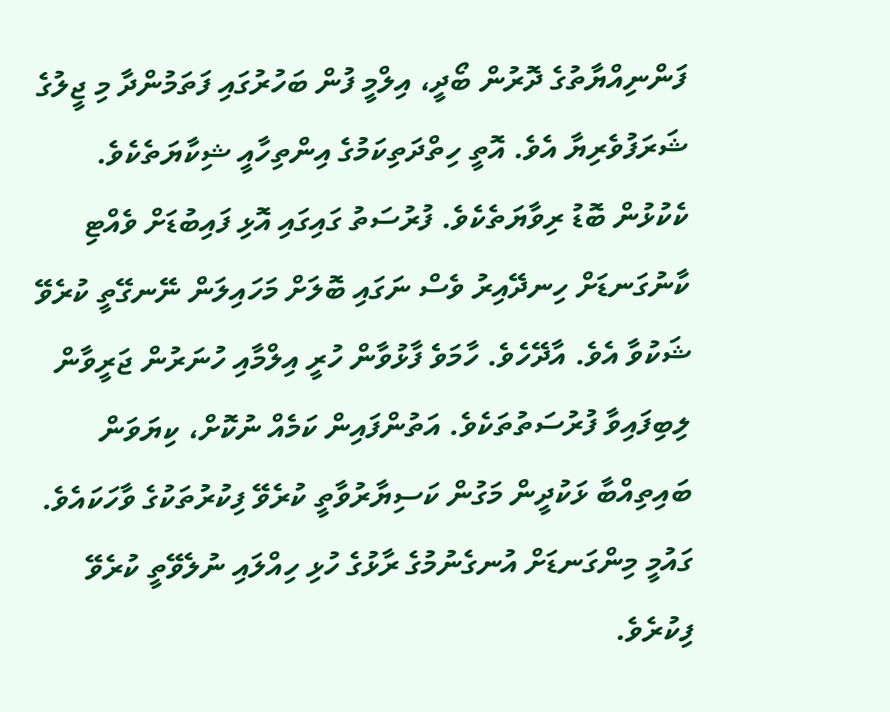ފަންނިއްޔާތުގެ ދޮރުން ބޯދީ، އިލްމީ ފުން ބަހުރުގައި ފަތަމުންދާ މި ޖީލުގެ ޝަރަފުވެރިޔާ އެވެ. އޮތީ ހިތްދަތިކަމުގެ އިންތިހާއީ ޝިކާޔަތެކެވެ. ކެކުޅުން ބޮޑު ރިވާޔަތެކެވެ. ފުރުސަތު ގައިގައި އޮޅި ފައިބުޑަށް ވެއްޓި ކާނުގަނޑަށް ހިނދޭއިރު ވެސް ނަގައި ބޮލަށް މަހައިލަން ނޭނގޭތީ ކުރެވޭ ޝަކުވާ އެވެ. އާދޭހެވެ. ހާމަވެ ފާޅުވާން ހުރީ އިލްމާއި ހުނަރުން ޖަރީވާން ލިބިފައިވާ ފުރުސަތުތަކެވެ. އަތުންފައިން ކަމެއް ނުކޮށް، ކިޔަވަން ބައިތިއްބާ ޅަކުދީން މަގުން ކަސިޔާރުވާތީ ކުރެވޭ ފިކުރުތަކުގެ ވާހަކައެވެ. ގައުމީ މިންގަނޑަށް އުނގެނުމުގެ ރާޅުގެ ހުޅި ހިއްލައި ނުލެވޭތީ ކުރެވޭ ފިކުރެވެ.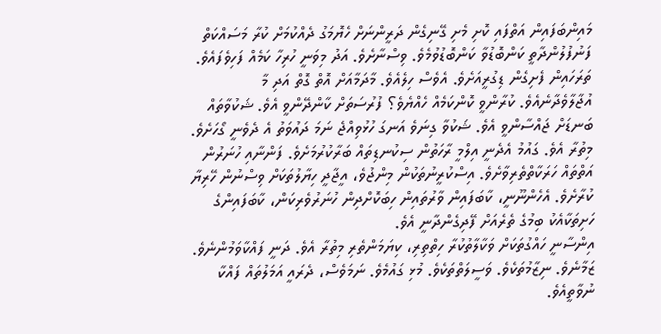މައިންބަފައިން އަތްފައި ކޮށި މެށި ގޭނިގެން ދަރީންނަށް ހެޔޮމަގު ދެއްކުމަށް ކުރާ މަސައްކަތް ފަނުފުލުންދާތީ ކަންބޮޑުވާ ކަންބޮޑުވުމެވެ. ވިސްނާށެވެ. އަދު މިވަނީ ހުރިހާ ކަމެއް ފަހިވެފައެވެ. ތަރަހައިން ފެށިގެން ޑިގުރީއަށެވެ. އެވެސް ހިލެއެވެ. މާދަމާއަށް އޮތް ގޮތް އަދި މާ އުޖާލާވެދާނެއެވެ. ކުރާންވީ ކޮންކަމެއް ހެއްޔެވެ؟ ފުރުސަތަށް ކާންދޭންވީ އެވެ. ޝަކުވާތައް ބަނޑަށް ޖައްސާންވީ އެވެ. ޝަކުވާ ގިނަވެ އަނގަ ހުޅުވިއްޖެ ނަމަ ދައުވަތު އެ ދެވެނީ ގޯހަށެވެ. މިތުރާ އެވެ. ގައުމު އެދެނީ އިލްމީ ރާހަތުން ސިކުނޑިތައް ބަރާކުރުމަށެވެ. ފަންނާއި ހުނަރުން އަތްތައް ހަރަކާތްތެރިވާށެވެ. އިސްކުރީނުތަކުން މިންޖުވެ، އީޖާދީ ހިޔާލުތަކަށް ވިސްނުން ހޭރިޔާ ކުރާށެވެ. އެހެންނޫނީ، ކާބަފައިން ވާރުތައިން ހިބަކޮށްދިން ހުނަރުވެރިކަން، ކާބަފައިންގެ ހަށިތަކާއެކު ބިމުގެ ތެރެއަށް ފޭދިގެންދާނީ އެވެ.
އިންސާނީ ހައްގުތަކަށް ވަކާލާތުކުރާ ހިތްތިރި، ކިޔަމަންތެރި މިތުރާ އެވެ. ދަނީ ފައްކާވަމުންނެވެ. ޒަމާނެވެ. ނިޒާމުތަކެވެ. ވަސީލަތްތަކެވެ. މުޅި ގައުމެވެ. ނަމަވެސް، ދެރައީ އަމަލުތައް ފައްކާ ނުވާތީއެވެ.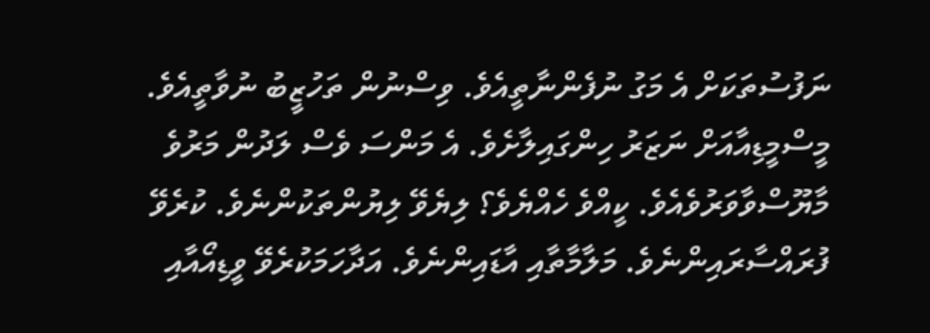ނަފުސުތަކަށް އެ މަގު ނުފެންނާތީއެވެ. ވިސްނުން ތަހުޒީބު ނުވާތީއެވެ. މީސްމީޑިއާއަށް ނަޒަރު ހިންގައިލާށެވެ. އެ މަންސަ ވެސް ލަދުން މަރުވެ މާޔޫސްވާވަރުވެއެވެ. ކީއްވެ ހެއްޔެވެ؟ ލިޔެވޭ ލިޔުންތަކުންނެވެ. ކުރެވޭ ފުރައްސާރައިންނެވެ. މަލާމާތާއި އާޑައިންނެވެ. އަދާހަމަކުރެވޭ ވީޑިއޯއާއި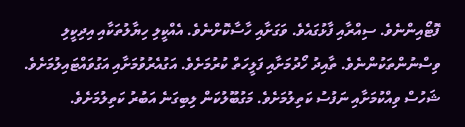ފޮޓޯއިންނެވެ. ސިއްރާއި ފާޅުގައެވެ. ވަގަށާއި ހާސާކޮށްނެވެ. އެއްކީލި ހިޔާލުތަކާއި އިދިކީލި ވިސްނުންތަކުންނެވެ. ތާއިދު ހޯދުމަށާއި ފަލީހަތް ކުރުމަށެވެ. އަގުއެރުވުމަށާއި އަގުވައްޓައިލުމަށެވެ. ޝަހުސް ވިއްކުމަށާއި ނަފުސު ކަތިލުމަށެވެ. މަގުބޫލުކަން ލިބިގަނެ އަބުރު ކަތިލުމަށެވެ.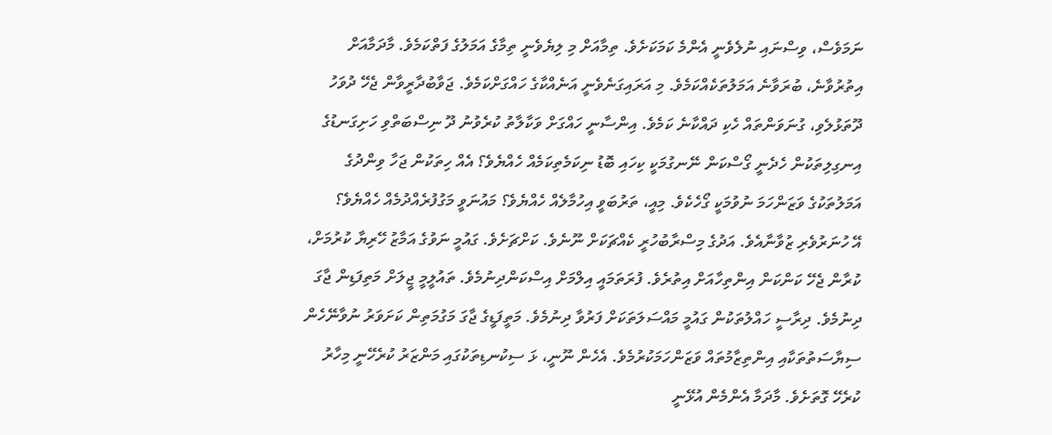ނަމަވެސް، ވިސްނައި ނުލެވެނީ އެންމެ ކަމަކަށެވެ. ތިމާއަށް މި ލިޔެވެނީ ތިމާގެ އަމަލުގެ ފަތްކަމެވެ. މާދަމާއަށް އިތުރުވާނެ، ބުރަވާނެ އަމަލުތަކެއްކަމެވެ. މި އަރައިގަނެވެނީ އަނެއްކާގެ ހައްގަށްކަމެވެ. ޖަވާބުދާރީވާން ޖެހޭ ދުވަހު ދޫތަޅުލެވި، ގުނަވަންތައް ހެކި ދައްކާނެ ކަމެވެ. އިންސާނީ ހައްގަށް ވަކާލާތު ކުރެވުނު ދޫ ނިސްބަތްވި ހަށިގަނޑުގެ އިނގިލިތަކުން ހެދެނީ ގޯސްކަން ނޭނގުމަކީ ކިހައި ބޮޑު ނިކަމެތިކަމެއް ހެއްޔެވެ؟ އެއް ހިތަކުން ޖަހާ ވިންދުގެ އަމަލުތަކުގެ ވަޒަންހަމަ ނުވުމަކީ ގޯހެކެވެ. މިއީ، ތަރުބަވީ އިހުމާލެއް ހެއްޔެވެ؟ މައުނަވީ މަގުފުރެއްދުމެއް ހެއްޔެވެ؟
އޭ ހުނަރުވެރި ޒުވާނާއެވެ. އަދުގެ މިސްރާބުހުރީ ކެއްޗަކަށް ނޫނެވެ. ކަށްޗަށެވެ. ގައުމީ ނަވުގެ އަމާޒު ހޭރިޔާ ކުރުމަށް، ކުރާން ޖެހޭ ކަންކަން އިންތިހާއަށް އިތުރެވެ. ފުރަތަމައީ އިލްމަށް އިސްކަންދިނުމެވެ. ތައުލީމީ ޖީލަށް މަތިފަޑިން ޖާގަ ދިނުމެވެ. ދިރާސީ ހައްލުތަކުން ގައުމީ މައްސަލަތަކަށް ފަރުވާ ދިނުމެވެ. މަތީފަޑީގެ ޖާގަ މަގުމަތިން ކަށަވަރު ނުވާނޭހެން ސިޔާސަތުތަކާއި އިންތިޒާމުތައް ވަޒަންހަމަކުރުމެވެ. އެހެން ނޫނީ، ޅަ ސިކުނޑިތަކުގައި މަންޒަރު ކުރެހޭނީ މިހާރު ކުރެހޭ ގޮތަށެވެ. މާދަމާ އެންމެން އުޅޭނީ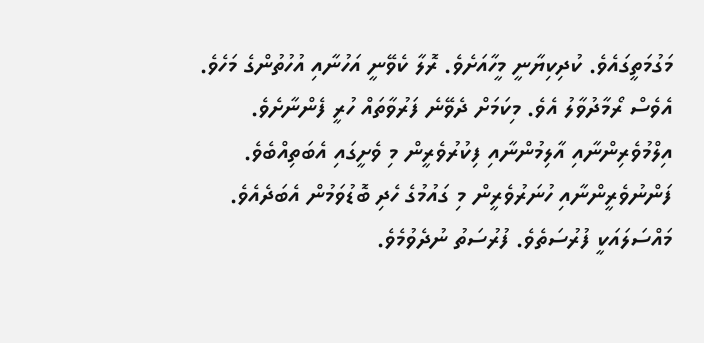މަގުމަތީގައެވެ. ކުދިކިޔާނީ މީހާއަށެވެ. ރޮލާ ކެވޭނީ އަހުނާއި އުހުތުންގެ މަހެވެ. އެވެސް ރޯމާދުވާލު އެވެ. މިކަމަށް ދެވޭނެ ފަރުވާތައް ހުރީ ފެންނާށެވެ. އިލްމުވެރިންނާއި އާލިމުންނާއި ފިކުރުވެރީން މި ވެށީގައި އެބަތިއްބެވެ. ފަންނުވެރީންނާއި ހުނަރުވެރީން މި ގައުމުގެ ހެދި ބޮޑުވަމުން އެބަދެއެވެ. މައްސަލައަކީ ފުރުސަތެވެ. ފުރުސަތު ނުދެވުމެވެ.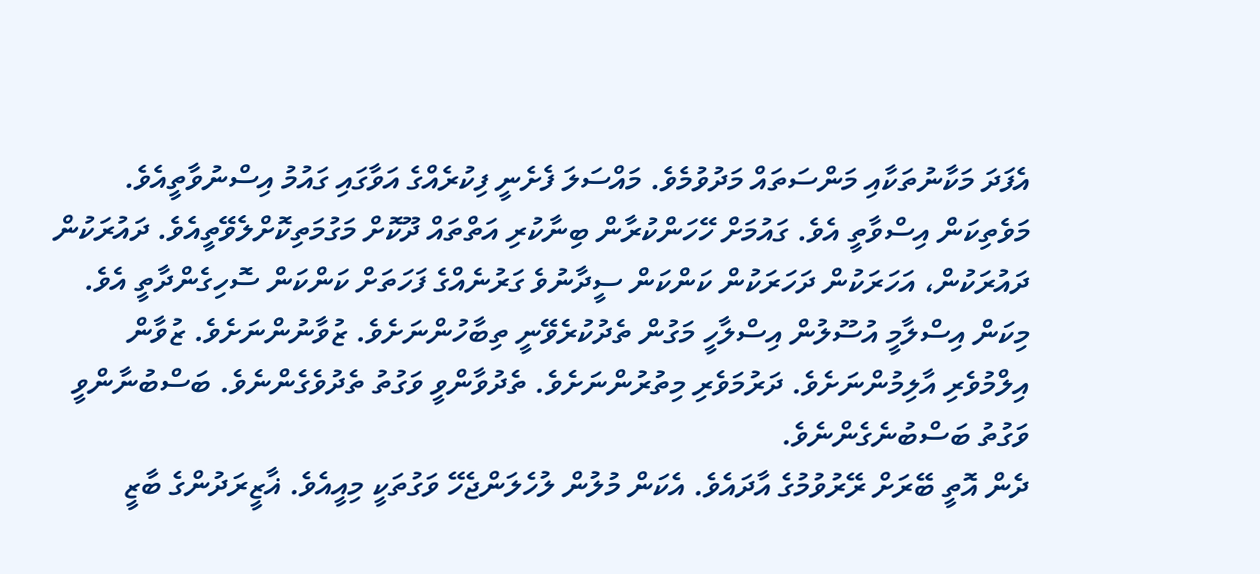އެފަދަ މަކާނުތަކާއި މަންސަތައް މަދުވުމެވެ. މައްސަލަ ފެށެނީ ފިކުރެއްގެ އަވާގައި ގައުމު އިސްނުވާތީއެވެ. މަވެތިކަން އިސްވާތީ އެވެ. ގައުމަށް ހޭހަންކުރާން ބިނާކުރި އަތްތައް ދޫކޮށް މަގުމަތިކޮށްލެވޭތީއެވެ. ދައުރަކުން ދައުރަކުން، އަހަރަކުން ދަހަރަކުން ކަންކަން ސީދާނުވެ ގަރުނެއްގެ ފަހަތަށް ކަންކަން ސޮހިގެންދާތީ އެވެ. މިކަން އިސްލާމީ އުސޫލުން އިސްލާހީ މަގުން ތެދުކުރެވޭނީ ތިބާހުންނަށެވެ. ޒުވާނުންނަށެވެ. ޒުވާން އިލްމުވެރި އާލިމުންނަށެވެ. ދަރުމަވެރި މިތުރުންނަށެވެ. ތެދުވާންވީ ވަގުތު ތެދުވެގެންނެވެ. ބަސްބުނާންވީ ވަގުތު ބަސްބުނެގެންނެވެ.
ދެން އޮތީ ބޭރަށް ރޭރުވުމުގެ އާދައެވެ. އެކަން މުލުން ލުހެލަންޖެހޭ ވަގުތަކީ މިއީއެވެ. ޣާޒީރަދުންގެ ބާޒީ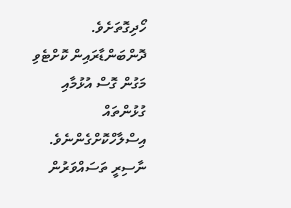ހޯދިގޮތަށެވެ. ދޮންބަންޑާރައިން ކޮށްޓެވި މަގުން ގޮސް އުޅުމާއި ގުޅުންތައް އިސްލާހްކޮށްގެންނެވެ. ނާސިރީ ތަސައްވަރުން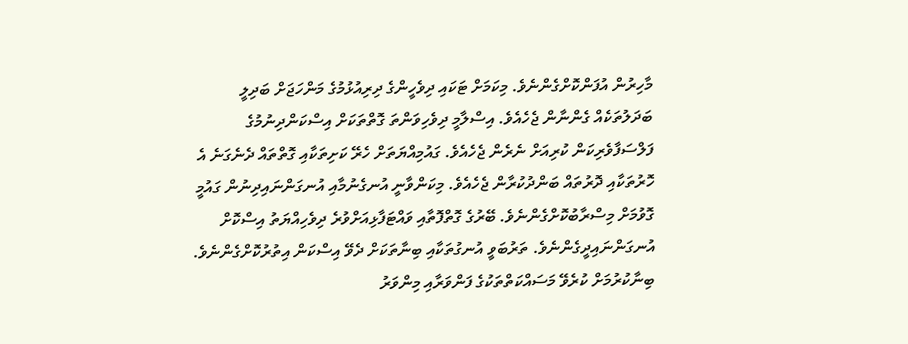މާހިރުން އުފަންކޮށްގެންނެވެ. މިކަމަށް ޓަކައި ދިވެހީންގެ ދިރިއުޅުމުގެ މަންހަޖަށް ބަދިލީ ބަދަލުތަކެއް ގެންނާން ޖެހެއެވެ. އިސްލާމީ ދިވެހިވަންތަ ގޮތްތަކަށް އިސްކަންދިނުމުގެ ފަލްސަފާވެރިކަން ކުރިއަށް ނެރެން ޖެހެއެވެ. ގައުމިއްޔަތަށް ހެރޭ ކަށިތަކާއި ގޮތްތައް ދެނެގަނެ އެ ހޮރުތަކާއި ދޮރުތައް ބަންދުކުރާން ޖެހެއެވެ. މިކަންވާނީ އުނގެނުމާއި އުނގަންނައިދިނުން ގައުމީ ގޮވުމަށް މިސްރާބުކޮށްގެންނެވެ. ބޭރުގެ ގޮތްފޮތާއި ވައްޓަފާޅިއަށްވުރެ ދިވެހިއްޔަތު އިސްކޮށް އުނގަންނައިދީގެންނެވެ. ތަރުބަވީ އުނގުތަކާއި ބިނާތަކަށް ދެވޭ އިސްކަން އިތުރުކޮށްގެންނެވެ. ބިނާކުރުމަށް ކުރެވޭ މަސައްކަތްތަކުގެ ފަންވަރާއި މިންވަރު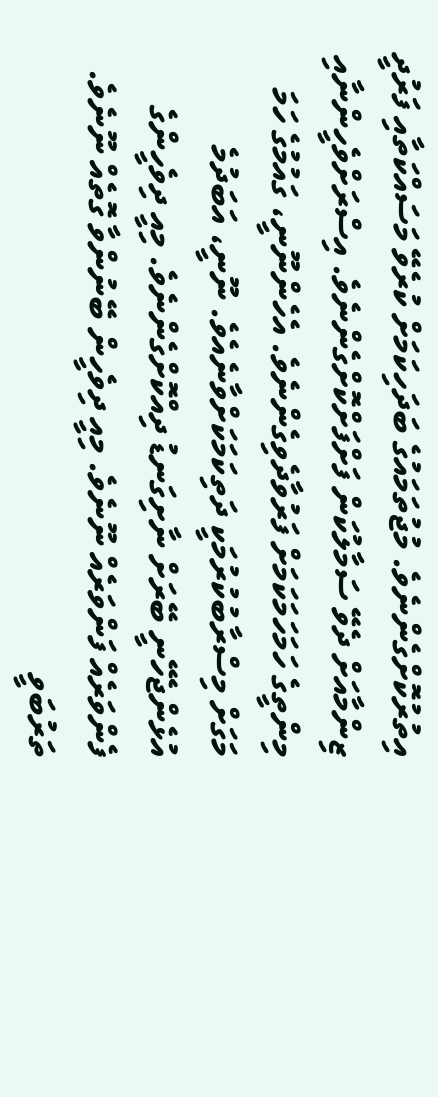އިތުރުކޮށްގެންނެވެ. މުޖުތަމައުގެ ބަދަހިކަމަށް ކުރެވޭ މަސައްކަތާއި ފަރުދީ ޒިންމާއަށް ދެވޭ ސަމާލުކަން ފަށްފަށްކޮށްގެންނެވެ. އިސްރަށްވެހީންނާއި މިންތީގެ ހަމަހަމަކަމަށް ފަރުވާދެވިގެންނެވެ. އެހެންނޫނީ، ގައުމުގެ ހަމަ މަގަށް މިސްރާބުކުރުމަކީ ދަތިކަމަކަށްވާނެއެވެ. ނޫނީ، އަބަދުމެ އުޅެންޖެހޭނީ ބޭރަށް ނާށިގަނޑު ދިއްކޮށްގެންނެވެ. މިއީ ދިވެހީންގެ ފެންވަރެއް ފަންވަރެއް ނޫނެވެ. މިއީ ދިވެހީން ބޭނުންވާ ގޮތެއް ނޫނެވެ. ތަރުބަވީ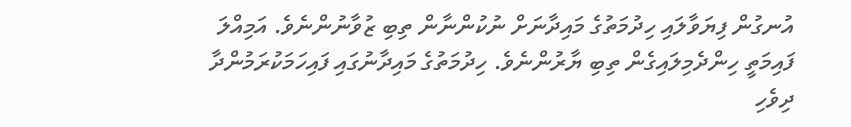އުނގުން ފިޔަވާލައި ހިދުމަތުގެ މައިދާނަށް ނުކުންނާން ތިބި ޒުވާނުންނެވެ. އަމިއްލަ ފައިމަތީ ހިންދެމިލައިގެން ތިބި ޔާރުންނެވެ. ހިދުމަތުގެ މައިދާނުގައި ފައިހަމަކުރަމުންދާ ދިވެހި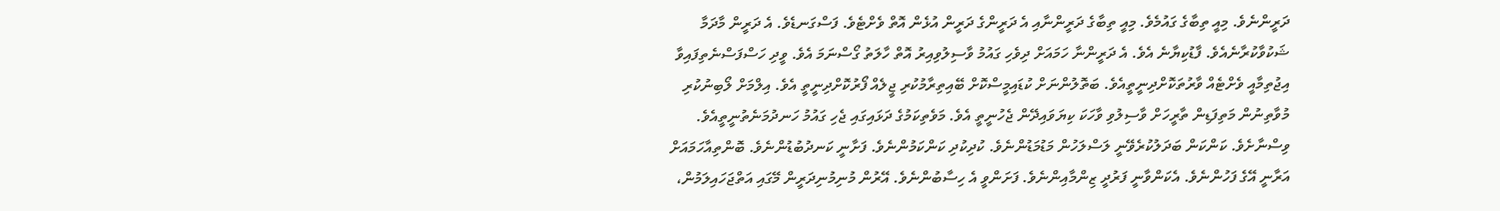ދަރީންނެވެ. މިއީ ތިބާގެ ގައުމެވެ. މިއީ ތިބާގެ ދަރީންނާއި އެ ދަރީންގެ ދަރީން އުޅެން އޮތް ވެށްޓެވެ. ފަސްގަނޑެވެ. އެ ދަރީން މާދަމާ ޝަކުވާކުރާނެއެވެ. ފާޑުކިޔާނެ އެވެ. އެ ދަރީންނާ ހަމައަށް ދިވެހި ގައުމު ވާސިލުވިއިރު އޮތް ހާލަތު ގޯސްނަމަ އެވެ. ވީދި ހަސްފަސްނެތިފައިވާ އިޖުތިމާއީ ވެށްޓެއް ވާރުތަކޮށްދިނީތީއެވެ. ބަތޮލުންނަށް ކުޑައިމީސްކޮށް ބޭއިތިރާމުކުރި ޖީލެއް ފޯރުކޮށްދިނީތީ އެވެ. އިލްމަށް ލޯބިނުކުރި މުވާތިނުން މަތިފަޑިން ތާރީހަށް ވާސިލުވި ވާހަކަ ކިޔަވައިދޭން ޖެހުނީތީ އެވެ. މަވެތިކަމުގެ ދަޅައިގައި ޖެހި ގައުމު ހަނދުމަނެތުނީތީއެވެ. ވިސްނާށެވެ. ކަންކަން ބަދަލުކުރެވޭނީ ލަސްލަހުން މަޑުމަޑުންނެވެ. ކުދިކުދި ކަންކަމުންނެވެ. ފަށާނީ ކަނދުބުޑުންނެވެ. ބޮންތިއާހަމައަށް އަރާނީ އޭގެ ފަހުންނެވެ. އެކަންވާނީ ފަރުދީ ޒިންމާއިންނެވެ. ފަށަންވީ އެ ހިސާބުންނެވެ. އޭރުން މުނިމުނިދަރީން މޭގައި އަތްޖަހައިލަމުން،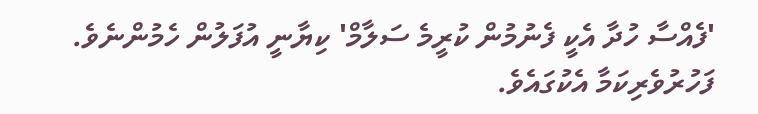'ފެއްސާ ހުދާ އެކީ ފެނުމުން ކުރީމެ ސަލާމް' ކިޔާނީ އުފަލުން ހެމުންނެވެ. ފަހުރުވެރިކަމާ އެކުގައެވެ.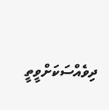ދިވެއްސަކަށްވީތީ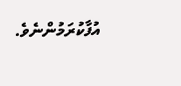އުފާކުރަމުންނެވެ.